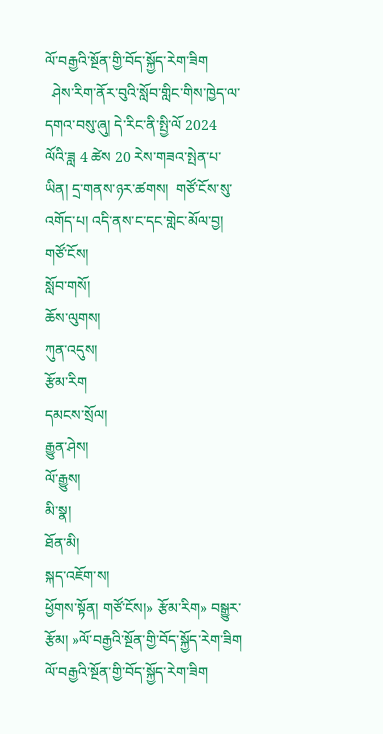ལོ་བརྒྱའི་སྔོན་གྱི་བོད་སྐྱོད་རེག་ཟིག
  ཤེས་རིག་ནོར་བུའི་སློབ་གླིང་གིས་ཁྱེད་ལ་དགའ་བསུ་ཞུ། དེ་རིང་ནི་སྤྱི་ལོ 2024 ལོའི་ཟླ 4 ཚེས 20 རེས་གཟའ་སྤེན་པ་ཡིན། དྲ་གནས་ཉར་ཚགས།  གཙོ་ངོས་སུ་འགོད་པ། འདི་ནས་ང་དང་གླེང་མོལ་བྱ།
གཙོ་ངོས།
སློབ་གསོ།
ཆོས་ལུགས།
ཀུན་འདུས།
རྩོམ་རིག
དམངས་སྲོལ།
རྒྱུན་ཤེས།
ལོ་རྒྱུས།
མི་སྣ།
ཐོན་མི།
སྐད་འཇོག་ས།
ཕྱོགས་སྟོན། གཙོ་ངོས།» རྩོམ་རིག» བསྒྱུར་རྩོམ། »ལོ་བརྒྱའི་སྔོན་གྱི་བོད་སྐྱོད་རེག་ཟིག
ལོ་བརྒྱའི་སྔོན་གྱི་བོད་སྐྱོད་རེག་ཟིག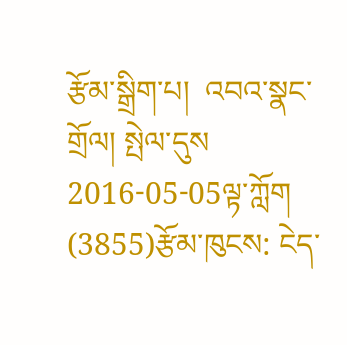རྩོམ་སྒྲིག་པ།  འབའ་སྣང་གྲོལ། སྤེལ་དུས 2016-05-05ལྟ་ཀློག (3855)རྩོམ་ཁུངས: ངེད་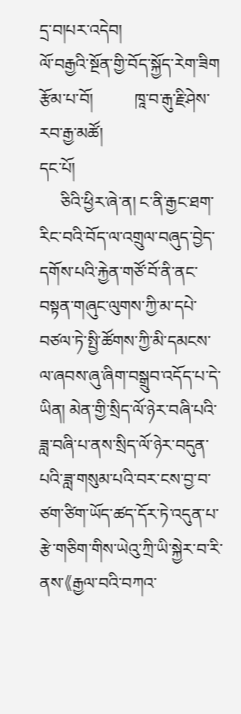དྲ་བ།པར་འདེབ།
ལོ་བརྒྱའི་སྔོན་གྱི་བོད་སྐྱོད་རེག་ཟིག
རྩོམ་པ་བོ།          ཁཱ་བ་རྒུ་རྗི་ཤེས་རབ་རྒྱ་མཚོ།
དང་པོ།
     ཅིའི་ཕྱིར་ཞེ་ན། ང་ནི་རྒྱང་ཐག་རིང་བའི་བོད་ལ་འགྲུལ་བཞུད་བྱེད་དགོས་པའི་རྐྱེན་གཙོ་བོ་ནི་ནང་བསྟན་གཞུང་ལུགས་ཀྱི་མ་དཔེ་བཙལ་ཏེ་སྤྱི་ཚོགས་ཀྱི་མི་དམངས་ལ་ཞབས་ཞུ་ཞིག་བསྒྲུབ་འདོད་པ་དེ་ཡིན། མེན་གྱི་སྲིད་ལོ་ཉེར་བཞི་པའི་ཟླ་བཞི་པ་ནས་སྲིད་ལོ་ཉེར་བདུན་པའི་ཟླ་གསུམ་པའི་བར་ངས་བྱ་བ་ཙག་ཙིག་ཡོད་ཚད་དོར་ཏེ་འདུན་པ་རྩེ་གཅིག་གིས་ཡེའུ་ཀྲི་ཡི་སྐྱེར་བ་རི་ནས་《རྒྱལ་བའི་བཀའ་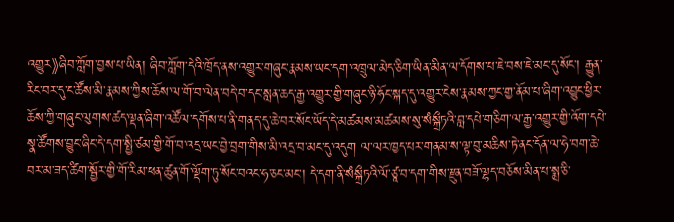འགྱུར》ཞིབ་ཀློག་བྱས་པ་ཡིན། ཞིབ་ཀློག་དེའི་ཁྲོད་ནས་འགྱུར་གཞུང་རྣམས་ཡང་དག་འཁྲུལ་མེད་ཅིག་ཡིན་མིན་ལ་དོགས་པ་ཇེ་བས་ཇེ་མང་དུ་སོང་། རྒྱུན་རིང་བར་དུ་ང་ཚོས་མི་རྣམས་ཀྱིས་ཆོས་ལ་གོ་བ་ལེན་བདེ་བ་དང་སླན་ཆད་རྒྱ་འགྱུར་གྱི་གཞུང་ཉི་ཧོང་སྐད་དུ་འགྱུར་ངེས་རྣམས་ཀྱང་གྱ་ནོམ་པ་ཞིག་འབྱུང་ཕྱིར་ཆོས་ཀྱི་གཞུང་ལུགས་ཚད་ལྡན་ཞིག་འཚོལ་དགོས་པ་ནི་གནད་དུ་ཆེ་བར་སོང་ཡོད་དེ་མཚམས་མཚམས་སུ་སཾསྐྲྀཏའི་བླ་དཔེ་གཅིག་ལ་རྒྱ་འགྱུར་གྱི་འོག་དཔེ་སྣ་ཚོགས་བྱུང་ཞིང་དེ་དག་སྤྱི་ཙམ་གྱི་གོ་བ་འདྲ་ཡང་བྱེ་བྲག་གིས་མི་འདྲ་བ་མང་དུ་འདུག ལ་ལར་ཁྱད་པར་གནམ་ས་ལྟ་བུ་མཆིས་ཏེ་ནང་དོན་ལ་ཧེ་བག་ཆེ་བར་མ་ཟད་ཚིག་སྦྱོར་གྱི་གོ་རིམ་ཕན་ཚུན་གོ་ལྡོག་ཏུ་སོང་བའང་ཧ་ཅང་མང་། དེ་དག་ནི་སཾསྐྲྀཏའི་ལོ་ཙཱ་བ་དག་གིས་རྫུན་བཟོ་ལྷད་བཅོས་མིན་པ་སྨྲ་ཅི་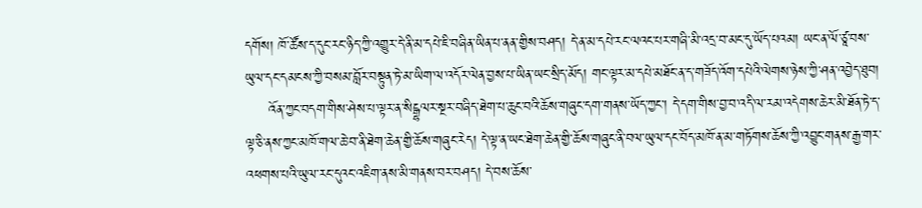དགོས། ཁོ་ཚོས་ད་དུང་རང་ཉིད་ཀྱི་འགྱུར་དེ་ནི་མ་དཔེ་ཇི་བཞིན་ཡིན་པ་ནན་གྱིས་བཤད། དེ་ན་མ་དཔེ་རང་ལའང་པར་གཞི་མི་འདྲ་བ་མང་དུ་ཡོད་པའམ། ཡང་ན་ལོ་ཙཱ་བས་ཡུལ་དང་དམངས་ཀྱི་བསམ་བློར་བསྟུན་ཏེ་མ་ཡིག་ལ་འདོར་ལེན་བྱས་པ་ཡིན་ཡང་སྲིད་མོད། གང་ལྟར་མ་དཔེ་མཐོང་ན་ད་གཟོད་འོག་དཔེའི་ལེགས་ཉེས་ཀྱི་ཤན་འབྱེད་ཐུབ།
     འོན་ཀྱང་བདག་གིས་ཤེས་པ་ལྟར་ན་སིངྒྷལར་སྔར་བཞིད་ཐེག་པ་ཆུང་བའི་ཆོས་གཞུང་དག་གནས་ཡོད་ཀྱང་། དེ་དག་གིས་བྱ་བ་འདི་ལ་རམ་འདེགས་ཆེར་མི་ཐོན་ཏེ་ད་ལྟ་ཅི་ནས་ཀྱང་མཁོ་གལ་ཆེ་བ་ནི་ཐེག་ཆེན་གྱི་ཆོས་གཞུང་རེད། དེ་ལྟ་ན་ཡང་ཐེག་ཆེན་གྱི་ཆོས་གཞུང་ནི་བལ་ཡུལ་དང་བོད་མཁོ་ན་མ་གཏོགས་ཆོས་ཀྱི་འབྱུང་གནས་རྒྱ་གར་འཕགས་པའི་ཡུལ་རང་དུའང་འཇིག་ནས་མི་གནས་བར་བཤད། དེ་བས་ཆོས་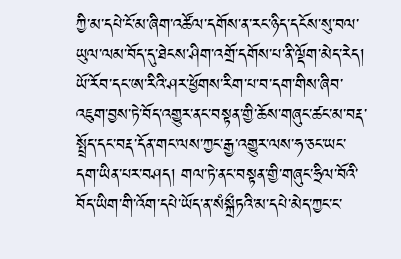ཀྱི་མ་དཔེ་ངོ་མ་ཞིག་འཚོལ་དགོས་ན་རང་ཉིད་དངོས་སུ་བལ་ཡུལ་ལམ་བོད་དུ་ཐེངས་ཤིག་འགྲོ་དགོས་པ་ནི་ལྡོག་མེད་རེད། ཡོ་རོབ་དང་ཨ་རིའི་ཤར་ཕྱོགས་རིག་པ་བ་དག་གིས་ཞིབ་འཇུག་བྱས་ཏེ་བོད་འགྱུར་ནང་བསྟན་གྱི་ཆོས་གཞུང་ཚང་མ་བརྡ་སྤྲོད་དང་བརྡ་དོན་གང་ལས་ཀྱང་རྒྱ་འགྱུར་ལས་ཧ་ཅང་ཡང་དག་ཡིན་པར་བཤད། གལ་ཏེ་ནང་བསྟན་གྱི་གཞུང་ཧྲིལ་བོའི་བོད་ཡིག་གི་འོག་དཔེ་ཡོད་ན་སཾསྐྲྀཏའི་མ་དཔེ་མེད་ཀྱང་ང་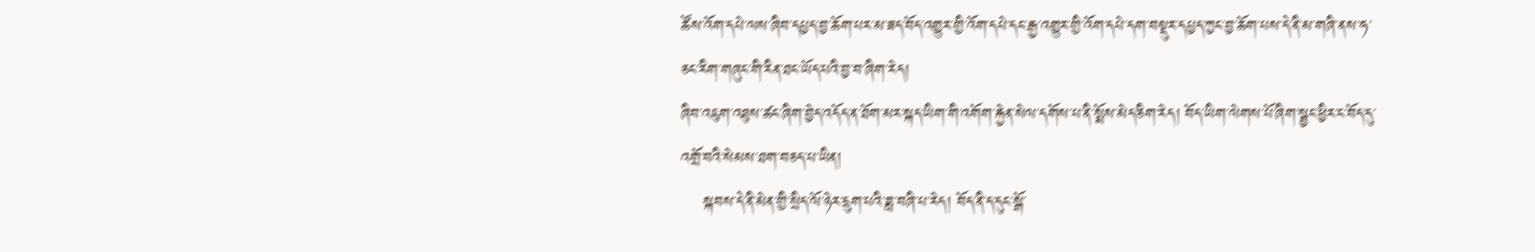ཚོས་འོག་དཔེ་ལས་ཞིབ་དཔྱད་བྱ་ཆོག་པར་མ་ཟད་བོད་འགྱུར་གྱི་འོག་དཔེ་དང་རྒྱ་འགྱུར་གྱི་འོག་དཔེ་དག་བསྡུར་དཔྱད་ཀྱང་བྱ་ཆོག་པས་དེ་ནི་མ་གཞི་ནས་ཧ་ཅང་རིག་གཞུང་གི་རིན་ཐང་ཡོད་པའི་བྱ་བ་ཞིག་རེད།
ཞིབ་འཇུག་འཐུས་ཚང་ཞིག་བྱེད་འདོད་ན་ཐོག་མར་སྐད་ཡིག་གི་འགོག་རྐྱེན་སེལ་དགོས་པ་ནི་སྨོས་མེད་ཅིག་རེད། བོད་ཡིག་ལེགས་པོ་ཞིག་སྦྱང་ཕྱིར་ང་བོད་དུ་འགྲོ་བའི་སེམས་ཐག་བཅད་པ་ཡིན།
    སྐབས་དེ་ནི་མེན་གྱི་སྲིད་ལོ་ཉེར་དྲུག་པའི་ཟླ་བཞི་པ་རེད། བོད་ནི་ད་དུང་སྒོ་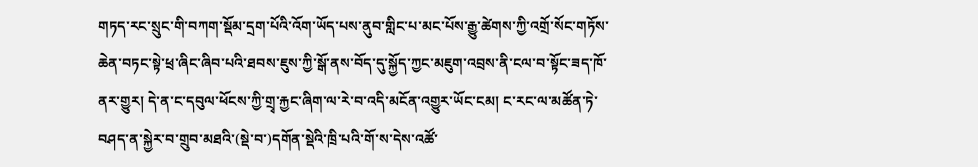གཏད་རང་སྲུང་གི་བཀག་སྡོམ་དྲག་པོའི་འོག་ཡོད་པས་ནུབ་གླིང་པ་མང་པོས་རྒྱུ་ཚེགས་ཀྱི་འགྲོ་སོང་གཏོས་ཆེན་བཏང་སྟེ་ཕྲ་ཞིང་ཞིབ་པའི་ཐབས་ཇུས་ཀྱི་སྒོ་ནས་བོད་དུ་སྐྱོད་ཀྱང་མཇུག་འབྲས་ནི་ངལ་བ་སྟོང་ཟད་ཁོ་ནར་གྱུར། དེ་ན་ང་དབུལ་ཕོངས་ཀྱི་གྲྭ་རྐྱང་ཞིག་ལ་རེ་བ་འདི་མངོན་འགྱུར་ཡོང་ངམ། ང་རང་ལ་མཚོན་ཏེ་བཤད་ན་སྐྱེར་བ་གྲུབ་མཐའི་(སྡེ་བ་)དགོན་སྡེའི་ཁྲི་པའི་གོ་ས་དེས་འཚོ་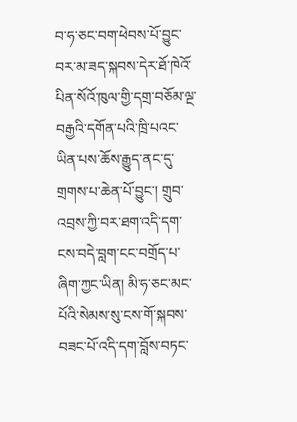བ་ཧ་ཅང་བག་ཕེབས་པོ་བྱུང་བར་མ་ཟད་སྐབས་དེར་ཐོ་ཁེའོ་པིན་སོའོ་ཁུལ་གྱི་དགྲ་བཅོམ་ལྔ་བརྒྱའི་དགོན་པའི་ཁྲི་པའང་ཡིན་པས་ཆོས་རྒྱུད་ནང་དུ་གྲགས་པ་ཆེན་པོ་བྱུང་། གྲུབ་འབྲས་ཀྱི་བར་ཐག་འདི་དག་ངས་བདེ་བླག་ངང་བགྲོད་པ་ཞིག་ཀྱང་ཡིན། མི་ཧ་ཅང་མང་པོའི་སེམས་སུ་ངས་གོ་སྐབས་བཟང་པོ་འདི་དག་བློས་བཏང་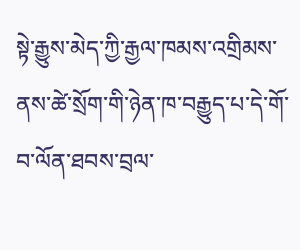སྟེ་རྒྱུས་མེད་ཀྱི་རྒྱལ་ཁམས་འགྲིམས་ནས་ཚེ་སྲོག་གི་ཉེན་ཁ་བརྒྱུད་པ་དེ་གོ་བ་ལོན་ཐབས་བྲལ་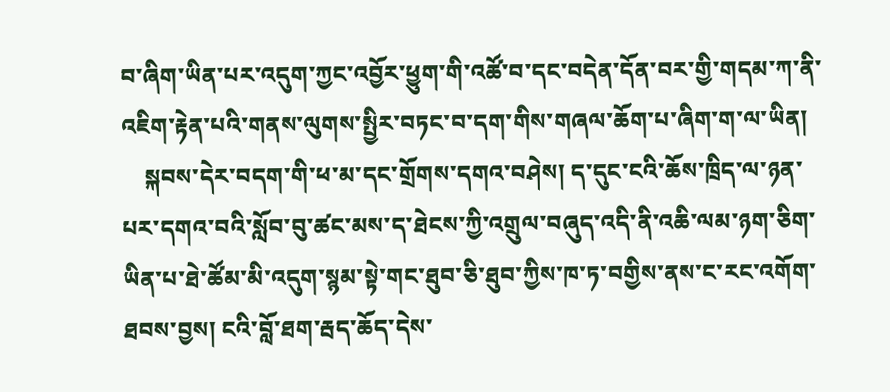བ་ཞིག་ཡིན་པར་འདུག་ཀྱང་འབྱོར་ཕྱུག་གི་འཚོ་བ་དང་བདེན་དོན་བར་གྱི་གདམ་ཀ་ནི་འཇིག་རྟེན་པའི་གནས་ལུགས་སྤྱིར་བཏང་བ་དག་གིས་གཞལ་ཆོག་པ་ཞིག་ག་ལ་ཡིན།
    སྐབས་དེར་བདག་གི་ཕ་མ་དང་གྲོགས་དགའ་བཤེས། ད་དུང་ངའི་ཆོས་ཁྲིད་ལ་ཉན་པར་དགའ་བའི་སློབ་བུ་ཚང་མས་ད་ཐེངས་ཀྱི་འགྲུལ་བཞུད་འདི་ནི་འཆི་ལམ་ཉག་ཅིག་ཡིན་པ་ཐེ་ཚོམ་མི་འདུག་སྙམ་སྟེ་གང་ཐུབ་ཅི་ཐུབ་ཀྱིས་ཁ་ཏ་བགྱིས་ནས་ང་རང་འགོག་ཐབས་བྱས། ངའི་བློ་ཐག་རྦད་ཆོད་དེས་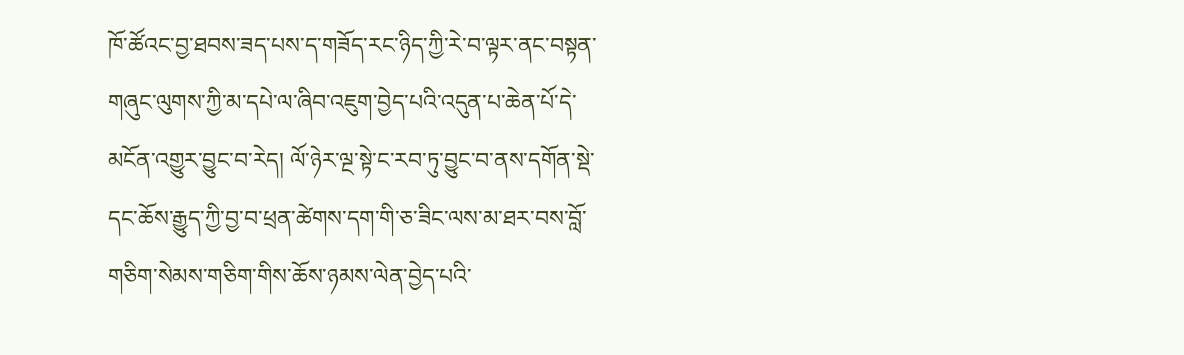ཁོ་ཚོའང་བྱ་ཐབས་ཟད་པས་ད་གཟོད་རང་ཉིད་ཀྱི་རེ་བ་ལྟར་ནང་བསྟན་གཞུང་ལུགས་ཀྱི་མ་དཔེ་ལ་ཞིབ་འཇུག་བྱེད་པའི་འདུན་པ་ཆེན་པོ་དེ་མངོན་འགྱུར་བྱུང་བ་རེད། ལོ་ཉེར་ལྔ་སྟེ་ང་རབ་ཏུ་བྱུང་བ་ནས་དགོན་སྡེ་དང་ཆོས་རྒྱུད་ཀྱི་བྱ་བ་ཕྲན་ཚེགས་དག་གི་ཅ་ཟིང་ལས་མ་ཐར་བས་བློ་གཅིག་སེམས་གཅིག་གིས་ཆོས་ཉམས་ལེན་བྱེད་པའི་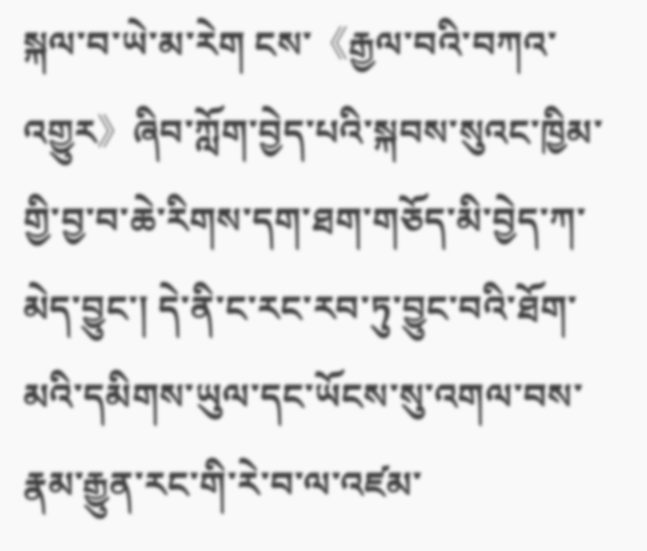སྐལ་བ་ཡེ་མ་རེག ངས་《རྒྱལ་བའི་བཀའ་འགྱུར》ཞིབ་ཀློག་བྱེད་པའི་སྐབས་སུའང་ཁྱིམ་གྱི་བྱ་བ་ཆེ་རིགས་དག་ཐག་གཅོད་མི་བྱེད་ཀ་མེད་བྱུང་། དེ་ནི་ང་རང་རབ་ཏུ་བྱུང་བའི་ཐོག་མའི་དམིགས་ཡུལ་དང་ཡོངས་སུ་འགལ་བས་རྣམ་རྒྱུན་རང་གི་རེ་བ་ལ་འཛམ་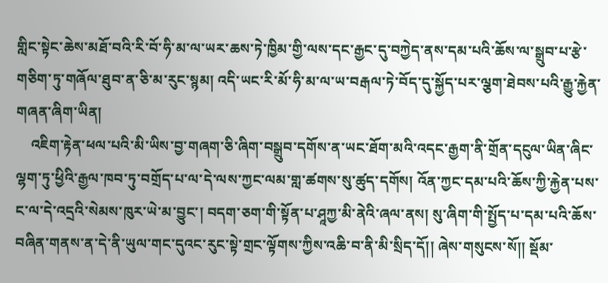གླིང་སྟེང་ཆེས་མཐོ་བའི་རི་བོ་ཧི་མ་ལ་ཡར་ཆས་ཏེ་ཁྱིམ་གྱི་ལས་དང་རྒྱང་དུ་བཀྱེད་ནས་དམ་པའི་ཆོས་ལ་སྒྲུབ་པ་རྩེ་གཅིག་ཏུ་གཞོལ་ཐུབ་ན་ཅི་མ་རུང་སྙམ། འདི་ཡང་རི་མོ་ཧི་མ་ལ་ཡ་བརྒལ་ཏེ་བོད་དུ་སྐྱོད་པར་ལྕག་ཐེབས་པའི་རྒྱུ་རྐྱེན་གཞན་ཞིག་ཡིན།
    འཇིག་རྟེན་ཕལ་པའི་མི་ཡིས་བྱ་གཞག་ཅི་ཞིག་བསྒྲུབ་དགོས་ན་ཡང་ཐོག་མའི་འདང་རྒྱག་ནི་གྲོན་དངུལ་ཡིན་ཞིང་ལྷག་ཏུ་ཕྱིའི་རྒྱལ་ཁབ་ཏུ་བགྲོད་པ་ལ་དེ་ལས་ཀྱང་ལམ་གླ་ཚགས་སུ་ཚུད་དགོས། འོན་ཀྱང་དམ་པའི་ཆོས་ཀྱི་རྐྱེན་པས་ང་ལ་དེ་འདྲའི་སེམས་ཁུར་ཡེ་མ་བྱུང་། བདག་ཅག་གི་སྟོན་པ་ཤཱཀྱ་མི་ནེའི་ཞལ་ནས། སུ་ཞིག་གི་སྤྱོད་པ་དམ་པའི་ཆོས་བཞིན་གནས་ན་དེ་ནི་ཡུལ་གང་དུའང་རུང་སྟེ་གྲང་ལྟོགས་ཀྱིས་འཆི་བ་ནི་མི་སྲིད་དོ།། ཞེས་གསུངས་སོ།། སྡོམ་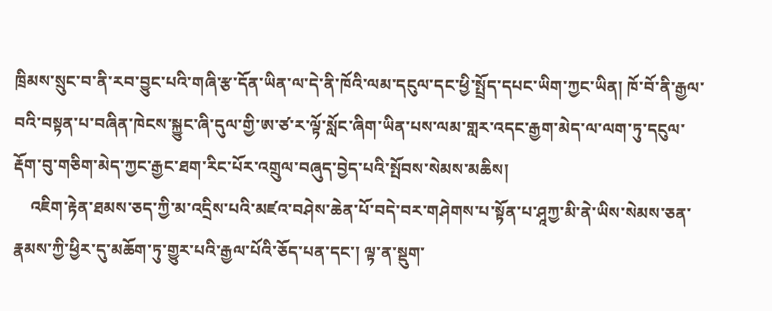ཁྲིམས་སྲུང་བ་ནི་རབ་བྱུང་པའི་གཞི་རྩ་དོན་ཡིན་ལ་དེ་ནི་ཁོའི་ལམ་དངུལ་དང་ཕྱི་སྤྲོད་དཔང་ཡིག་ཀྱང་ཡིན། ཁོ་བོ་ནི་རྒྱལ་བའི་བསྟན་པ་བཞིན་ཁེངས་སྐྱུང་ཞི་དུལ་གྱི་ཨ་ཙ་ར་ལྟོ་སློང་ཞིག་ཡིན་པས་ལམ་གླར་འདང་རྒྱག་མེད་ལ་ལག་ཏུ་དངུལ་རྡོག་བུ་གཅིག་མེད་ཀྱང་རྒྱང་ཐག་རིང་པོར་འགྲུལ་བཞུད་བྱེད་པའི་སྤོབས་སེམས་མཆིས།
    འཇིག་རྟེན་ཐམས་ཅད་ཀྱི་མ་འདྲིས་པའི་མཛའ་བཤེས་ཆེན་པོ་བདེ་བར་གཤེགས་པ་སྟོན་པ་ཤཱཀྱ་མི་ནེ་ཡིས་སེམས་ཅན་རྣམས་ཀྱི་ཕྱིར་དུ་མཆོག་ཏུ་གྱུར་པའི་རྒྱལ་པོའི་ཅོད་པན་དང་། ལྟ་ན་སྡུག་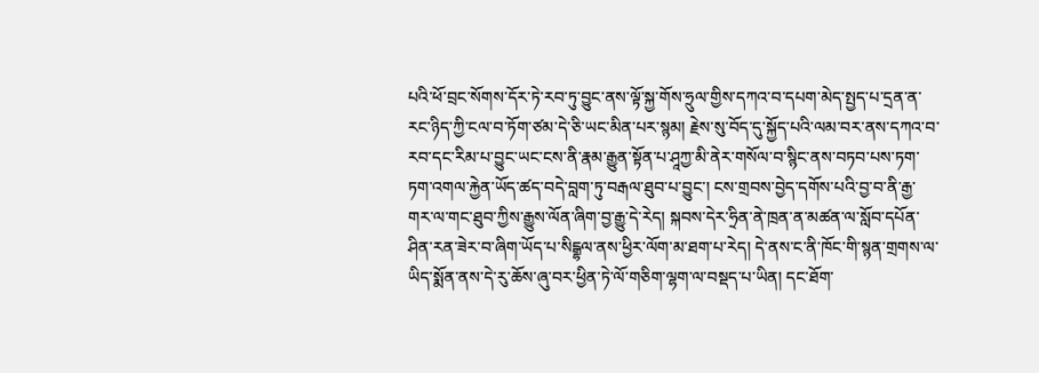པའི་ཕོ་བྲང་སོགས་དོར་ཏེ་རབ་ཏུ་བྱུང་ནས་ལྟོ་སྐྱ་གོས་ཧྲུལ་གྱིས་དཀའ་བ་དཔག་མེད་སྤྱད་པ་དྲན་ན་རང་ཉིད་ཀྱི་ངལ་བ་ཏོག་ཙམ་དེ་ཅི་ཡང་མིན་པར་སྙམ། རྗེས་སུ་བོད་དུ་སྐྱོད་པའི་ལམ་བར་ནས་དཀའ་བ་རབ་དང་རིམ་པ་བྱུང་ཡང་ངས་ནི་རྣམ་རྒྱུན་སྟོན་པ་ཤཱཀྱ་མི་ནེར་གསོལ་བ་སྙིང་ནས་བཏབ་པས་ཏག་ཏག་འགལ་རྐྱེན་ཡོད་ཚད་བདེ་བླག་ཏུ་བརྒལ་ཐུབ་པ་བྱུང་། ངས་གྲབས་བྱེད་དགོས་པའི་བྱ་བ་ནི་རྒྱ་གར་ལ་གང་ཐུབ་ཀྱིས་རྒྱུས་ལོན་ཞིག་བྱ་རྒྱུ་དེ་རེད། སྐབས་དེར་ཧྲིན་ནེ་ཁྲན་ན་མཚན་ལ་སློབ་དཔོན་ཤིན་རན་ཟེར་བ་ཞིག་ཡོད་པ་སིངྒྷལ་ནས་ཕྱིར་ལོག་མ་ཐག་པ་རེད། དེ་ནས་ང་ནི་ཁོང་གི་སྙན་གྲགས་ལ་ཡིད་སྨོན་ནས་དེ་རུ་ཆོས་ཞུ་བར་ཕྱིན་ཏེ་ལོ་གཅིག་ལྷག་ལ་བསྡད་པ་ཡིན། དང་ཐོག་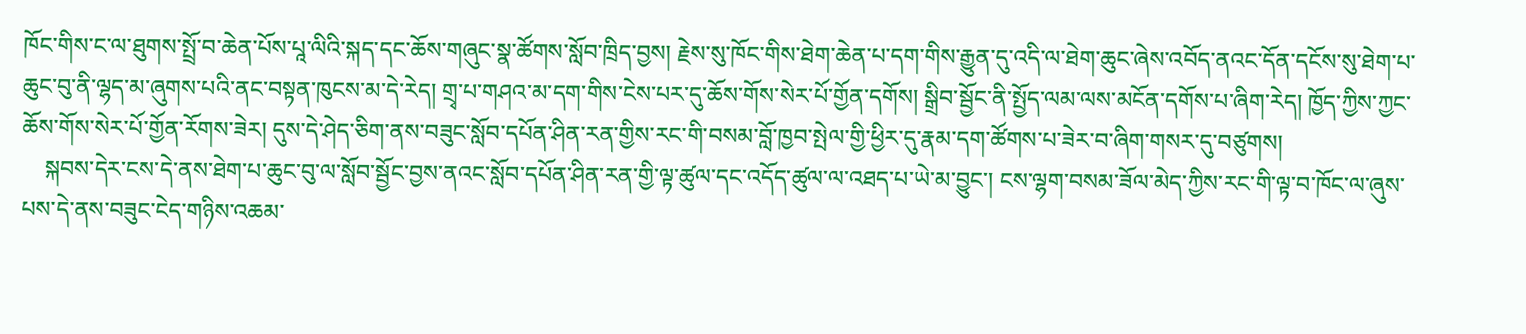ཁོང་གིས་ང་ལ་ཐུགས་སྤྲོ་བ་ཆེན་པོས་པཱ་ལིའི་སྐད་དང་ཆོས་གཞུང་སྣ་ཚོགས་སློབ་ཁྲིད་བྱས། རྗེས་སུ་ཁོང་གིས་ཐེག་ཆེན་པ་དག་གིས་རྒྱུན་དུ་འདི་ལ་ཐེག་ཆུང་ཞེས་འབོད་ནའང་དོན་དངོས་སུ་ཐེག་པ་ཆུང་བུ་ནི་ལྷད་མ་ཞུགས་པའི་ནང་བསྟན་ཁུངས་མ་དེ་རེད། གྲྭ་པ་གཤའ་མ་དག་གིས་ངེས་པར་དུ་ཆོས་གོས་སེར་པོ་གྱོན་དགོས། སྒྲིབ་སྦྱོང་ནི་སྤྱོད་ལམ་ལས་མངོན་དགོས་པ་ཞིག་རེད། ཁྱོད་ཀྱིས་ཀྱང་ཆོས་གོས་སེར་པོ་གྱོན་རོགས་ཟེར། དུས་དེ་ཤེད་ཅིག་ནས་བཟུང་སློབ་དཔོན་ཤིན་རན་གྱིས་རང་གི་བསམ་བློ་ཁྱབ་སྤེལ་གྱི་ཕྱིར་དུ་རྣམ་དག་ཚོགས་པ་ཟེར་བ་ཞིག་གསར་དུ་བཙུགས།
    སྐབས་དེར་ངས་དེ་ནས་ཐེག་པ་ཆུང་བུ་ལ་སློབ་སྦྱོང་བྱས་ནའང་སློབ་དཔོན་ཤིན་རན་གྱི་ལྟ་ཚུལ་དང་འདོད་ཚུལ་ལ་འཐད་པ་ཡེ་མ་བྱུང་། ངས་ལྷག་བསམ་ཟོལ་མེད་ཀྱིས་རང་གི་ལྟ་བ་ཁོང་ལ་ཞུས་པས་དེ་ནས་བཟུང་ངེད་གཉིས་འཆམ་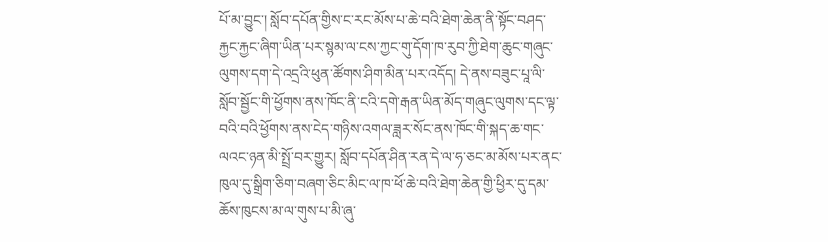པོ་མ་བྱུང་། སློབ་དཔོན་གྱིས་ང་རང་མོས་པ་ཆེ་བའི་ཐེག་ཆེན་ནི་སྟོང་བཤད་རྐྱང་རྐྱང་ཞིག་ཡིན་པར་སྙམ་ལ་ངས་ཀྱང་གུ་དོག་ཁ་རུབ་ཀྱི་ཐེག་ཆུང་གཞུང་ལུགས་དག་དེ་འདྲའི་ཕུན་ཚོགས་ཤིག་མིན་པར་འདོད། དེ་ནས་བཟུང་པཱ་ལི་སློབ་སྦྱོང་གི་ཕྱོགས་ནས་ཁོང་ནི་ངའི་དགེ་རྒན་ཡིན་མོད་གཞུང་ལུགས་དང་ལྟ་བའི་བའི་ཕྱོགས་ནས་ངེད་གཉིས་འགལ་ཟླར་སོང་ནས་ཁོང་གི་སྐད་ཆ་གང་ལའང་ཉན་མི་སྤྲོ་བར་གྱུར། སློབ་དཔོན་ཤིན་རན་དེ་ལ་ཧ་ཅང་མ་མོས་པར་ནང་ཁུལ་དུ་སྒྲིག་ཅིག་བཞག་ཅིང་མིང་ལ་ཁ་ཕོ་ཆེ་བའི་ཐེག་ཆེན་གྱི་ཕྱིར་དུ་དམ་ཆོས་ཁུངས་མ་ལ་གུས་པ་མི་ཞུ་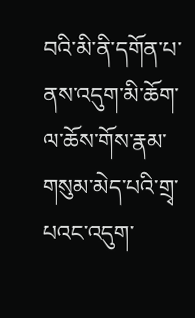བའི་མི་ནི་དགོན་པ་ནས་འདུག་མི་ཆོག་ལ་ཆོས་གོས་རྣམ་གསུམ་མེད་པའི་གྲྭ་པའང་འདུག་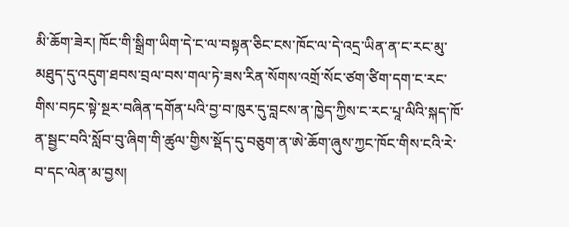མི་ཆོག་ཟེར། ཁོང་གི་སྒྲིག་ཡིག་དེ་ང་ལ་བསྟན་ཅིང་ངས་ཁོང་ལ་དེ་འདྲ་ཡིན་ན་ང་རང་མུ་མཐུད་དུ་འདུག་ཐབས་བྲལ་བས་གལ་ཏེ་ཟས་རིན་སོགས་འགྲོ་སོང་ཙག་ཙིག་དག་ང་རང་གིས་བཏང་སྟེ་སྔར་བཞིན་དགོན་པའི་བྱ་བ་ཁུར་དུ་བླངས་ན་ཁྱེད་ཀྱིས་ང་རང་པཱ་ལིའི་སྐད་ཁོ་ན་སྦྱང་བའི་སློབ་བུ་ཞིག་གི་ཚུལ་གྱིས་སྡོད་དུ་བཅུག་ན་ཨེ་ཆོག་ཞུས་ཀྱང་ཁོང་གིས་ངའི་རེ་བ་དང་ལེན་མ་བྱས།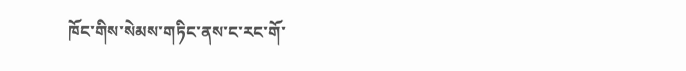ཁོང་གིས་སེམས་གཏིང་ནས་ང་རང་གོ་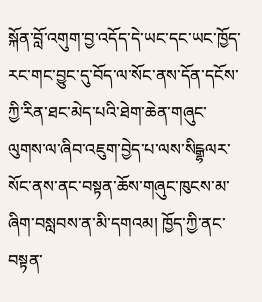སྐོན་བློ་འགུག་བྱ་འདོད་དེ་ཡང་དང་ཡང་ཁྱོད་རང་གང་བྱུང་དུ་བོད་ལ་སོང་ནས་དོན་དངོས་ཀྱི་རིན་ཐང་མེད་པའི་ཐེག་ཆེན་གཞུང་ལུགས་ལ་ཞིབ་འཇུག་བྱེད་པ་ལས་སིངྒྷལར་སོང་ནས་ནང་བསྟན་ཆོས་གཞུང་ཁུངས་མ་ཞིག་བསླབས་ན་མི་དགའམ། ཁྱོད་ཀྱི་ནང་བསྟན་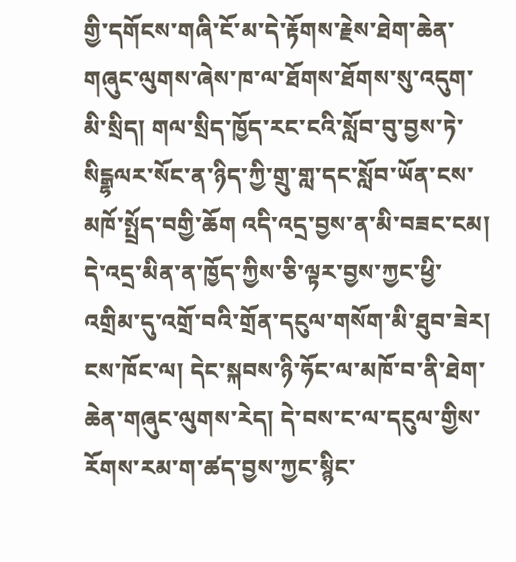གྱི་དགོངས་གཞི་ངོ་མ་དེ་རྟོགས་རྗེས་ཐེག་ཆེན་གཞུང་ལུགས་ཞེས་ཁ་ལ་ཐོགས་ཐོགས་སུ་འདུག་མི་སྲིད། གལ་སྲིད་ཁྱོད་རང་ངའི་སློབ་བུ་བྱས་ཏེ་སིངྒྷལར་སོང་ན་ཉིད་ཀྱི་གྲུ་གླ་དང་སློབ་ཡོན་ངས་མཁོ་སྤྲོད་བགྱི་ཆོག འདི་འདྲ་བྱས་ན་མི་བཟང་ངམ། དེ་འདྲ་མིན་ན་ཁྱོད་ཀྱིས་ཅི་ལྟར་བྱས་ཀྱང་ཕྱི་འགྲིམ་དུ་འགྲོ་བའི་གྲོན་དངུལ་གསོག་མི་ཐུབ་ཟེར། ངས་ཁོང་ལ། དེང་སྐབས་ཉི་ཧོང་ལ་མཁོ་བ་ནི་ཐེག་ཆེན་གཞུང་ལུགས་རེད། དེ་བས་ང་ལ་དངུལ་གྱིས་རོགས་རམ་ག་ཚད་བྱས་ཀྱང་སྙིང་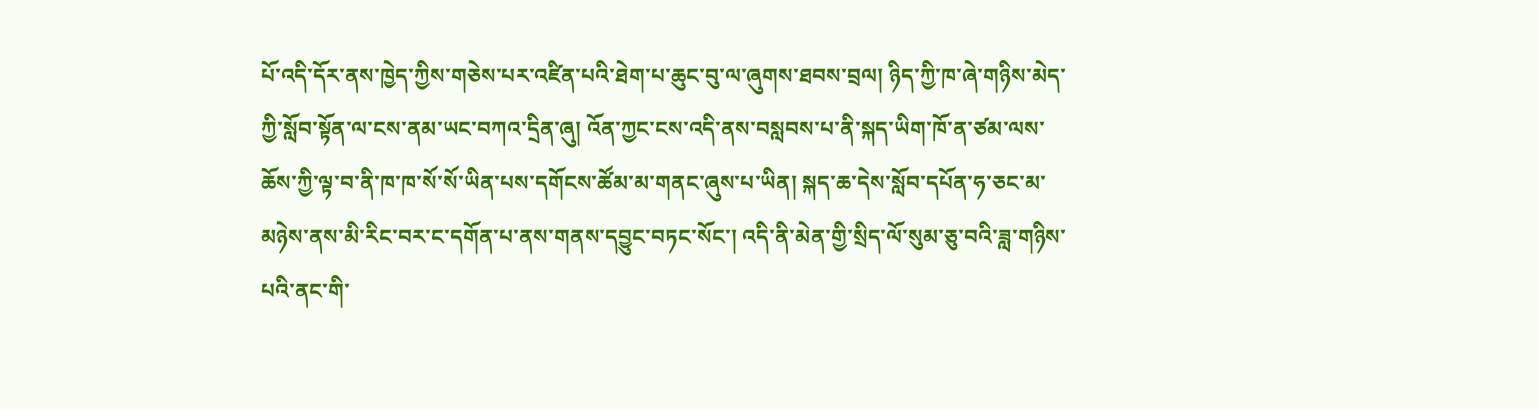པོ་འདི་དོར་ནས་ཁྱེད་ཀྱིས་གཅེས་པར་འཛིན་པའི་ཐེག་པ་ཆུང་བུ་ལ་ཞུགས་ཐབས་བྲལ། ཉིད་ཀྱི་ཁ་ཞེ་གཉིས་མེད་ཀྱི་སློབ་སྟོན་ལ་ངས་ནམ་ཡང་བཀའ་དྲིན་ཞུ། འོན་ཀྱང་ངས་འདི་ནས་བསླབས་པ་ནི་སྐད་ཡིག་ཁོ་ན་ཙམ་ལས་ཆོས་ཀྱི་ལྟ་བ་ནི་ཁ་ཁ་སོ་སོ་ཡིན་པས་དགོངས་ཚོམ་མ་གནང་ཞུས་པ་ཡིན། སྐད་ཆ་དེས་སློབ་དཔོན་ཧ་ཅང་མ་མཉེས་ནས་མི་རིང་བར་ང་དགོན་པ་ནས་གནས་དབྱུང་བཏང་སོང་། འདི་ནི་མེན་གྱི་སྲིད་ལོ་སུམ་ཅུ་བའི་ཟླ་གཉིས་པའི་ནང་གི་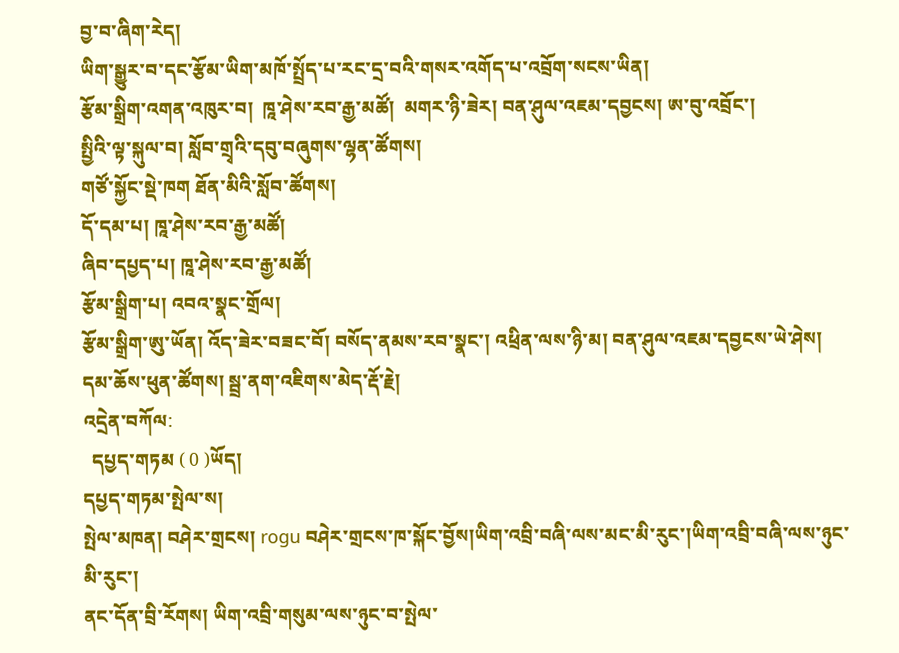བྱ་བ་ཞིག་རེད།
ཡིག་སྒྱུར་བ་དང་རྩོམ་ཡིག་མཁོ་སྤྲོད་པ་རང་དྲ་བའི་གསར་འགོད་པ་འབྲོག་སངས་ཡིན།
རྩོམ་སྒྲིག་འགན་འཁུར་བ།  ཁཱ་ཤེས་རབ་རྒྱ་མཚོ།  མགར་ཉི་ཟེར། བན་ཤུལ་འཇམ་དབྱངས། ཨ་བུ་འབྲོང་།
སྤྱིའི་ལྟ་སྐུལ་བ། སློབ་གྲྭའི་དབུ་བཞུགས་ལྷན་ཚོགས།
གཙོ་སྐྱོང་སྡེ་ཁག ཐོན་མིའི་སློབ་ཚོགས།
དོ་དམ་པ། ཁཱ་ཤེས་རབ་རྒྱ་མཚོ།
ཞིབ་དཔྱད་པ། ཁཱ་ཤེས་རབ་རྒྱ་མཚོ།
རྩོམ་སྒྲིག་པ། འབའ་སྣང་གྲོལ།
རྩོམ་སྒྲིག་ཨུ་ཡོན། འོད་ཟེར་བཟང་བོ། བསོད་ནམས་རབ་སྣང་། འཕྲིན་ལས་ཉི་མ། བན་ཤུལ་འཇམ་དབྱངས་ཡེ་ཤེས། དམ་ཆོས་ཕུན་ཚོགས། སྦྲ་ནག་འཇིགས་མེད་རྡོ་རྗེ།
འདྲེན་བཀོལ:
  དཔྱད་གཏམ ( 0 )ཡོད།
དཔྱད་གཏམ་སྤེལ་ས།
སྤེལ་མཁན། བཤེར་གྲངས། rogu བཤེར་གྲངས་ཁ་སྐོང་བྱོས།ཡིག་འབྲི་བཞི་ལས་མང་མི་རུང་།ཡིག་འབྲི་བཞི་ལས་ཉུང་མི་རུང་།
ནང་དོན་བྲི་རོགས། ཡིག་འབྲི་གསུམ་ལས་ཉུང་བ་སྤེལ་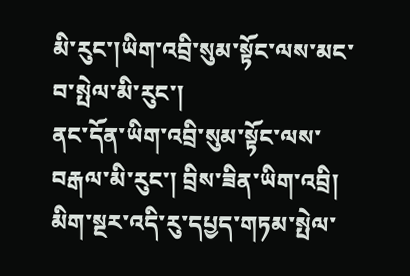མི་རུང་།ཡིག་འབྲི་སུམ་སྟོང་ལས་མང་བ་སྤེལ་མི་རུང་།
ནང་དོན་ཡིག་འབྲི་སུམ་སྟོང་ལས་བརྒལ་མི་རུང་། བྲིས་ཟིན་ཡིག་འབྲི།
མིག་སྔར་འདི་རུ་དཔྱད་གཏམ་སྤེལ་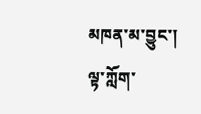མཁན་མ་བྱུང་།
ལྟ་ཀློག་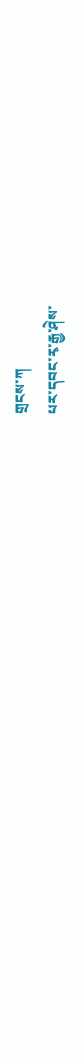གྲངས་ཀ
པར་དབང་རྭ་རྒྱ་ཤེས་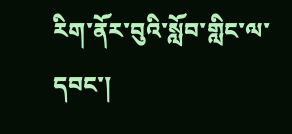རིག་ནོར་བུའི་སློབ་གླིང་ལ་དབང་།